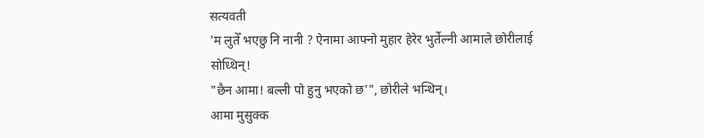सत्यवती
'म लुतेँ भएछु नि नानी ? ऐनामा आफ्नो मुहार हेरेर भुर्तेल्नी आमाले छोरीलाई सोध्थिन्!
"छैन आमा! बल्ली पो हुनु भएको छ'", छोरीले भन्थिन्।
आमा मुसुक्क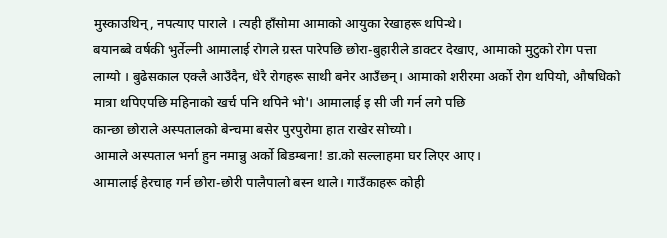मुस्काउथिन्, नपत्याए पाराले । त्यही हाँसोमा आमाको आयुका रेखाहरू थपिन्थे।
बयानब्बे वर्षकी भुर्तेल्नी आमालाई रोगले ग्रस्त पारेपछि छोरा-बुहारीले डाक्टर देखाए, आमाको मुटुको रोग पत्ता लाग्यो । बुढेसकाल एक्लै आउँदैन, धेरै रोगहरू साथी बनेर आउँछन्। आमाको शरीरमा अर्को रोग थपियो, औषधिको मात्रा थपिएपछि महिनाको खर्च पनि थपिने भो'। आमालाई इ सी जी गर्न लगे पछि
कान्छा छोराले अस्पतालको बेन्चमा बसेर पुरपुरोमा हात राखेर सोच्यो।
आमाले अस्पताल भर्ना हुन नमान्नु अर्को बिडम्बना! डा.को सल्लाहमा घर लिएर आए।
आमालाई हेरचाह गर्न छोरा-छोरी पालैपालो बस्न थाले। गाउँकाहरू कोही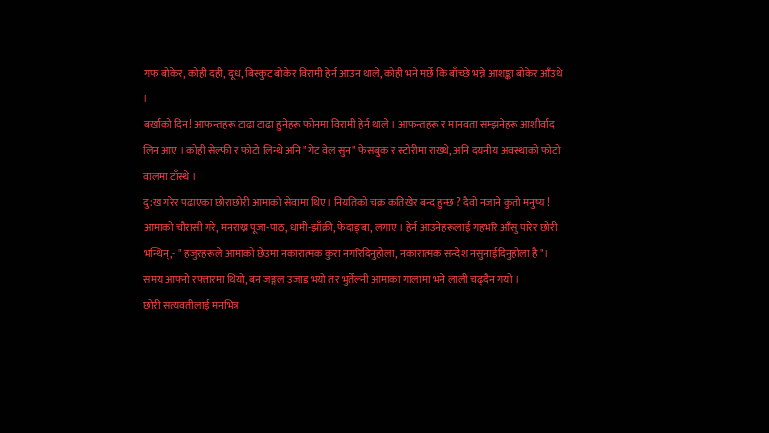गफ बोकेर, कोही दही, दूध, बिस्कुट बोकेर विरामी हेर्न आउन थाले, कोही भने मर्छे कि बाँच्छे भन्ने आशङ्का बोकेर आँउथे ।
बर्खाको दिन! आफन्तहरू टाढा टाढा हुनेहरू फोनमा विरामी हेर्न थाले । आफन्तहरू र मानवता सम्झनेहरू आशीर्वाद लिन आए । कोही सेल्फी र फोटो लिन्थे अनि "गेट वेल सुन" फेसबुक र स्टोरीमा राख्थे, अनि दयनीय अवस्थाको फोटो वालमा टाँस्थे ।
दु:ख गरेर पढाएका छोराछोरी आमाको सेवामा थिए। नियतिको चक्र कतिखेर बन्द हुन्छ ? दैवो नजाने कुतो मनुष्य ! आमाको चौरासी गरे, मनराख्न पूजा-पाठ, धामी-झाँक्री, फेदाङ्बा, लगाए । हेर्न आउनेहरूलाई गहभरि आँसु पारेर छोरी भन्थिन्,- " हजुरहरूले आमाको छेउमा नकारात्मक कुरा नगरिदिनुहोला, नकारात्मक सन्देश नसुनाईदिनुहोला है"।
समय आफ्नो रफ्तारमा थियो, बन जङ्गल उजाड भयो तर भुर्तेल्नी आमाका गालामा भने लाली चढ्दैन गयो ।
छोरी सत्यवतीलाई मनभित्र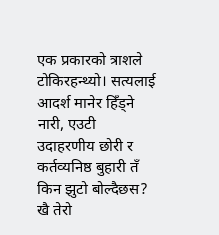एक प्रकारको त्राशले टोकिरहन्थ्यो। सत्यलाई आदर्श मानेर हिँड्ने नारी, एउटी उदाहरणीय छोरी र कर्तव्यनिष्ठ बुहारी तँ किन झुटो बोल्दैछस? खै तेरो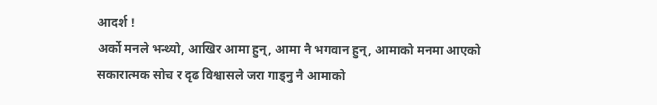आदर्श !
अर्को मनले भन्थ्यो, आखिर आमा हुन्, आमा नै भगवान हुन्, आमाको मनमा आएको सकारात्मक सोच र दृढ विश्वासले जरा गाड्नु नै आमाको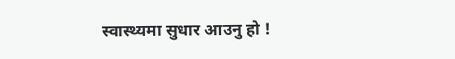स्वास्थ्यमा सुधार आउनु हो !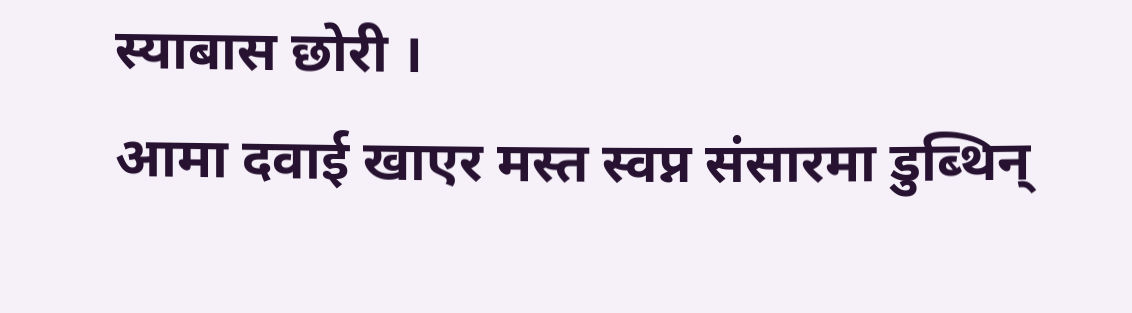स्याबास छोरी ।
आमा दवाई खाएर मस्त स्वप्न संसारमा डुब्थिन्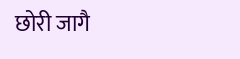छोरी जागै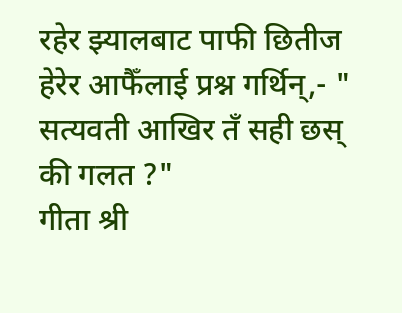रहेर झ्यालबाट पाफी छितीज हेरेर आफैँलाई प्रश्न गर्थिन्,- " सत्यवती आखिर तँ सही छस् की गलत ?"
गीता श्री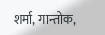शर्मा, गान्तोक,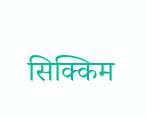सिक्किम